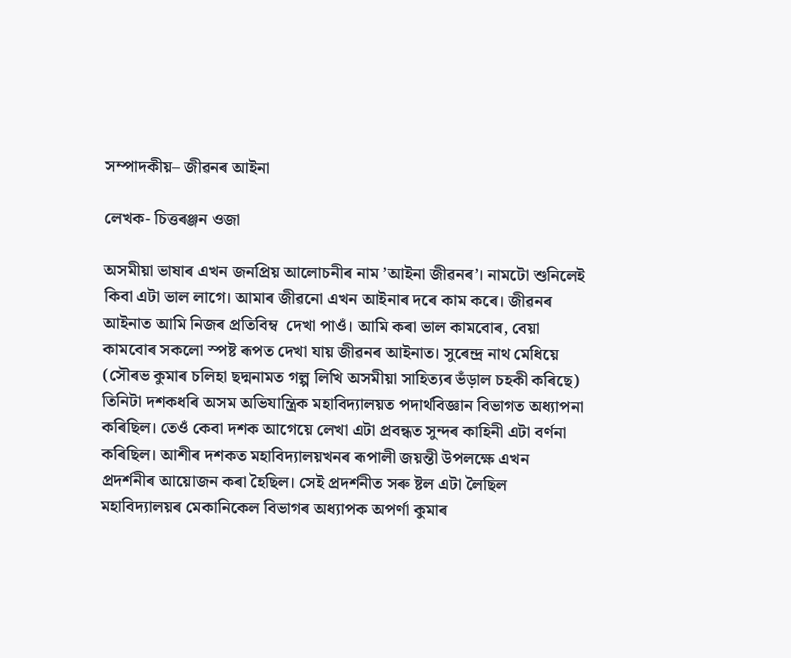সম্পাদকীয়– জীৱনৰ আইনা

লেখক- চিত্তৰঞ্জন ওজা

অসমীয়া ভাষাৰ এখন জনপ্ৰিয় আলোচনীৰ নাম ’আইনা জীৱনৰ’। নামটো শুনিলেই কিবা এটা ভাল লাগে। আমাৰ জীৱনো এখন আইনাৰ দৰে কাম কৰে। জীৱনৰ আইনাত আমি নিজৰ প্ৰতিবিম্ব  দেখা পাওঁ। আমি কৰা ভাল কামবোৰ, বেয়া কামবোৰ সকলো স্পষ্ট ৰূপত দেখা যায় জীৱনৰ আইনাত। সুৰেন্দ্ৰ নাথ মেধিয়ে (সৌৰভ কুমাৰ চলিহা ছদ্মনামত গল্প লিখি অসমীয়া সাহিত্যৰ ভঁড়াল চহকী কৰিছে) তিনিটা দশকধৰি অসম অভিযান্ত্ৰিক মহাবিদ্যালয়ত পদাৰ্থবিজ্ঞান বিভাগত অধ্যাপনা কৰিছিল। তেওঁ কেবা দশক আগেয়ে লেখা এটা প্ৰবন্ধত সুন্দৰ কাহিনী এটা বৰ্ণনা কৰিছিল। আশীৰ দশকত মহাবিদ্যালয়খনৰ ৰূপালী জয়ন্তী উপলক্ষে এখন প্ৰদৰ্শনীৰ আয়োজন কৰা হৈছিল। সেই প্ৰদৰ্শনীত সৰু ষ্টল এটা লৈছিল মহাবিদ্যালয়ৰ মেকানিকেল বিভাগৰ অধ্যাপক অপৰ্ণা কুমাৰ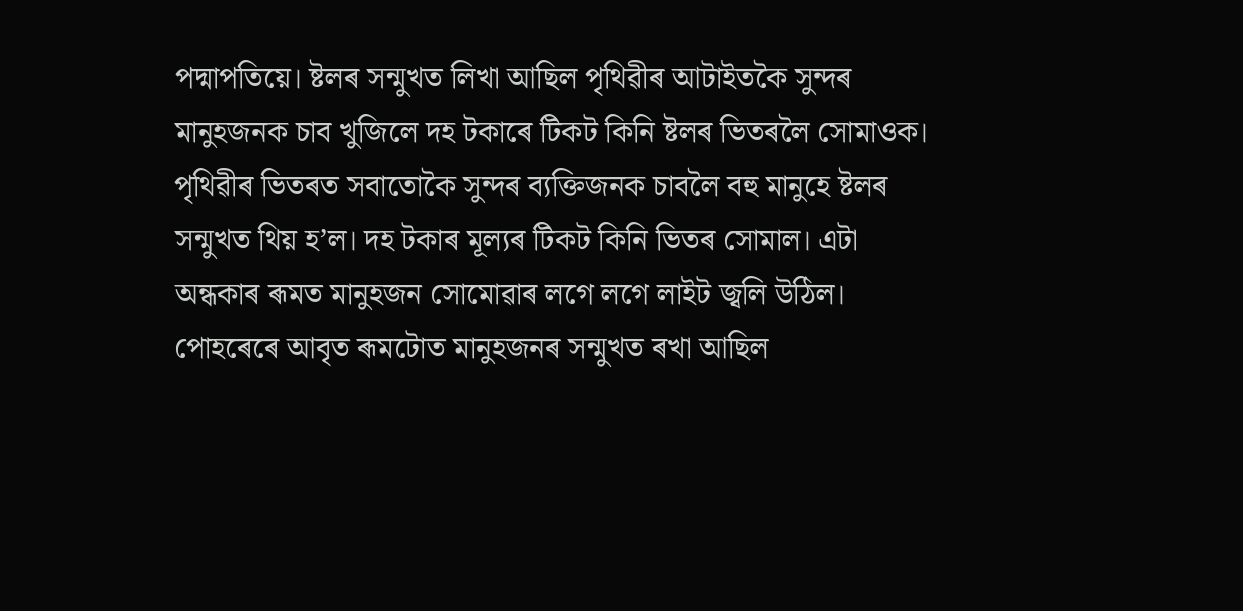পদ্মাপতিয়ে। ষ্টলৰ সন্মুখত লিখা আছিল পৃথিৱীৰ আটাইতকৈ সুন্দৰ মানুহজনক চাব খুজিলে দহ টকাৰে টিকট কিনি ষ্টলৰ ভিতৰলৈ সোমাওক। পৃথিৱীৰ ভিতৰত সবাতোকৈ সুন্দৰ ব্যক্তিজনক চাবলৈ বহু মানুহে ষ্টলৰ সন্মুখত থিয় হ’ল। দহ টকাৰ মূল্যৰ টিকট কিনি ভিতৰ সোমাল। এটা অন্ধকাৰ ৰূমত মানুহজন সোমোৱাৰ লগে লগে লাইট জ্বলি উঠিল। পোহৰেৰে আবৃত ৰূমটোত মানুহজনৰ সন্মুখত ৰখা আছিল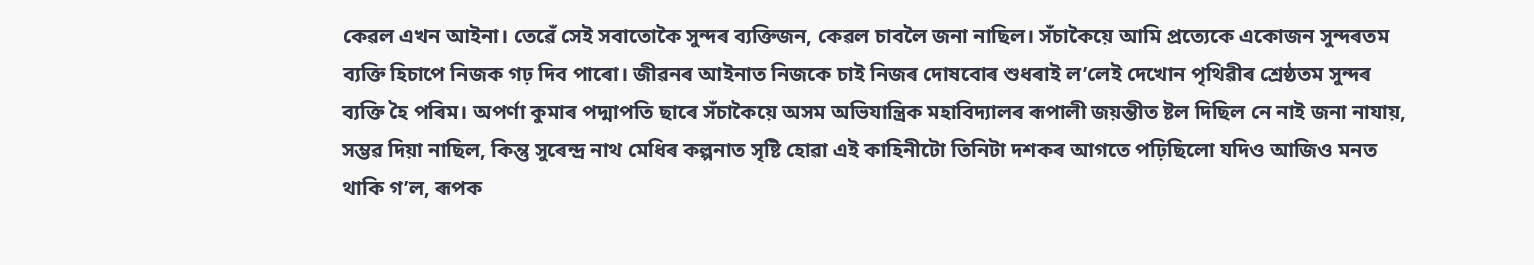কেৱল এখন আইনা। তেৱেঁ সেই সবাতোকৈ সুন্দৰ ব্যক্তিজন, কেৱল চাবলৈ জনা নাছিল। সঁচাকৈয়ে আমি প্ৰত্যেকে একোজন সুন্দৰতম ব্যক্তি হিচাপে নিজক গঢ় দিব পাৰো। জীৱনৰ আইনাত নিজকে চাই নিজৰ দোষবোৰ শুধৰাই ল’লেই দেখোন পৃথিৱীৰ শ্ৰেষ্ঠতম সুন্দৰ ব্যক্তি হৈ পৰিম। অপৰ্ণা কুমাৰ পদ্মাপতি ছাৰে সঁচাকৈয়ে অসম অভিযান্ত্ৰিক মহাবিদ্যালৰ ৰূপালী জয়ন্তীত ষ্টল দিছিল নে নাই জনা নাযায়, সম্ভৱ দিয়া নাছিল, কিন্তু সুৰেন্দ্ৰ নাথ মেধিৰ কল্পনাত সৃষ্টি হোৱা এই কাহিনীটো তিনিটা দশকৰ আগতে পঢ়িছিলো যদিও আজিও মনত থাকি গ’ল, ৰূপক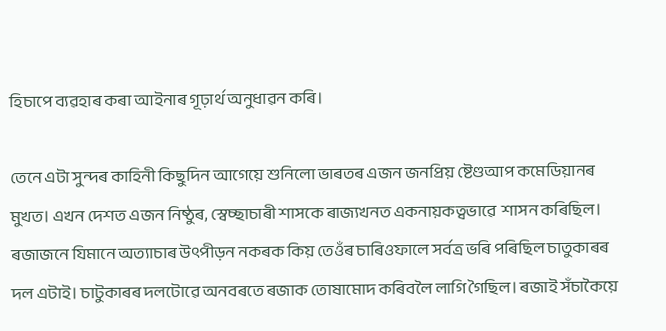হিচাপে ব্যৱহাৰ কৰা আইনাৰ গূঢ়াৰ্থ অনুধাৱন কৰি।

তেনে এটা সুন্দৰ কাহিনী কিছুদিন আগেয়ে শুনিলো ভাৰতৰ এজন জনপ্ৰিয় ষ্টেণ্ডআপ কমেডিয়ানৰ মুখত। এখন দেশত এজন নিষ্ঠুৰ, স্বেচ্ছাচাৰী শাসকে ৰাজ্যখনত একনায়কত্বভাৱে  শাসন কৰিছিল। ৰজাজনে যিমানে অত্যাচাৰ উৎপীড়ন নকৰক কিয় তেওঁৰ চাৰিওফালে সৰ্বত্ৰ ভৰি পৰিছিল চাতুকাৰৰ দল এটাই। চাটুকাৰৰ দলটোৱে অনবৰতে ৰজাক তোষামোদ কৰিবলৈ লাগি গৈছিল। ৰজাই সঁচাকৈয়ে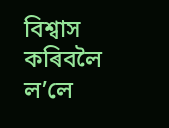বিশ্বাস কৰিবলৈ ল’লে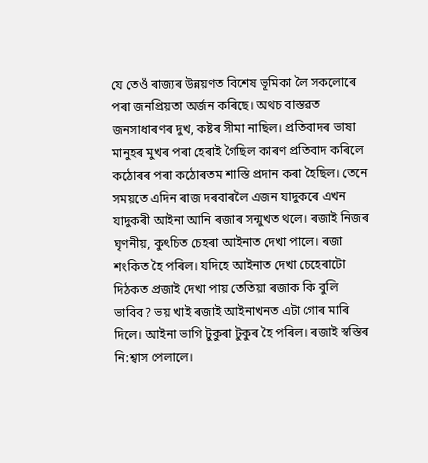যে তেওঁ ৰাজ্যৰ উন্নয়ণত বিশেষ ভূমিকা লৈ সকলোৰে পৰা জনপ্ৰিয়তা অৰ্জন কৰিছে। অথচ বাস্তৱত জনসাধাৰণৰ দুখ, কষ্টৰ সীমা নাছিল। প্ৰতিবাদৰ ভাষা মানুহৰ মুখৰ পৰা হেৰাই গৈছিল কাৰণ প্ৰতিবাদ কৰিলে কঠোৰৰ পৰা কঠোৰতম শাস্তি প্ৰদান কৰা হৈছিল। তেনে সময়তে এদিন ৰাজ দৰবাৰলৈ এজন যাদুকৰে এখন যাদুকৰী আইনা আনি ৰজাৰ সন্মুখত থলে। ৰজাই নিজৰ ঘৃণনীয়, কুৎচিত চেহৰা আইনাত দেখা পালে। ৰজা শংকিত হৈ পৰিল। যদিহে আইনাত দেখা চেহেৰাটো দিঠকত প্ৰজাই দেখা পায় তেতিয়া ৰজাক কি বুলি ভাবিব? ভয় খাই ৰজাই আইনাখনত এটা গোৰ মাৰি দিলে। আইনা ভাগি টুকুৰা টুকুৰ হৈ পৰিল। ৰজাই স্বস্তিৰ নি:শ্বাস পেলালে।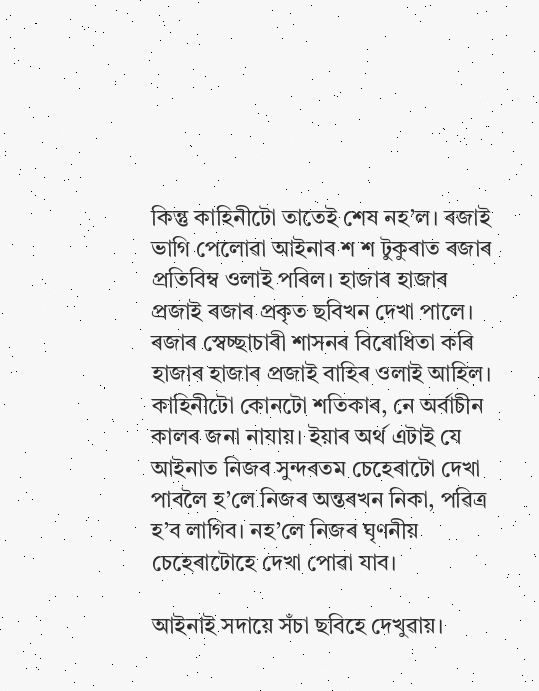কিন্তু কাহিনীটো তাতেই শেষ নহ’ল। ৰজাই ভাগি পেলোৱা আইনাৰ শ শ টুকুৰাত ৰজাৰ প্ৰতিবিম্ব ওলাই পৰিল। হাজাৰ হাজাৰ প্ৰজাই ৰজাৰ প্ৰকৃত ছবিখন দেখা পালে। ৰজাৰ স্বেচ্ছাচাৰী শাসনৰ বিৰোধিতা কৰি হাজাৰ হাজাৰ প্ৰজাই বাহিৰ ওলাই আহিল। কাহিনীটো কোনটো শতিকাৰ, নে অৰ্বাচীন কালৰ জনা নাযায়। ইয়াৰ অৰ্থ এটাই যে আইনাত নিজৰ সুন্দৰতম চেহেৰাটো দেখা পাবলৈ হ’লে নিজৰ অন্তৰখন নিকা, পৱিত্ৰ হ’ব লাগিব। নহ’লে নিজৰ ঘৃণনীয় চেহেৰাটোহে দেখা পোৱা যাব।

আইনাই সদায়ে সঁচা ছবিহে দেখুৱায়।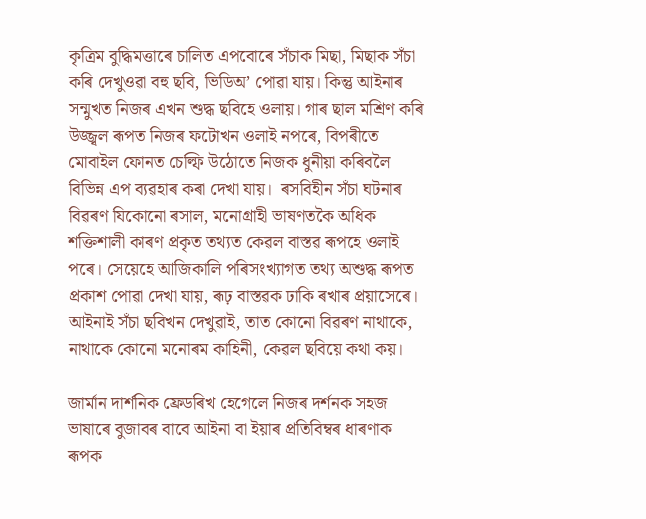কৃত্ৰিম বুদ্ধিমত্তাৰে চালিত এপবোৰে সঁচাক মিছা, মিছাক সঁচা কৰি দেখুওৱা বহু ছবি, ভিডিঅ’ পোৱা যায়। কিন্তু আইনাৰ সন্মুখত নিজৰ এখন শুদ্ধ ছবিহে ওলায়। গাৰ ছাল মশ্ৰিণ কৰি উজ্জ্বল ৰূপত নিজৰ ফটোখন ওলাই নপৰে, বিপৰীতে মোবাইল ফোনত চেল্ফি উঠোতে নিজক ধুনীয়া কৰিবলৈ বিভিন্ন এপ ব্যৱহাৰ কৰা দেখা যায়।  ৰসবিহীন সঁচা ঘটনাৰ বিৱৰণ যিকোনো ৰসাল, মনোগ্ৰাহী ভাষণতকৈ অধিক শক্তিশালী কাৰণ প্ৰকৃত তথ্যত কেৱল বাস্তৱ ৰূপহে ওলাই পৰে। সেয়েহে আজিকালি পৰিসংখ্যাগত তথ্য অশুদ্ধ ৰূপত প্ৰকাশ পোৱা দেখা যায়, ৰূঢ় বাস্তৱক ঢাকি ৰখাৰ প্ৰয়াসেৰে। আইনাই সঁচা ছবিখন দেখুৱাই, তাত কোনো বিৱৰণ নাথাকে, নাথাকে কোনো মনোৰম কাহিনী, কেৱল ছবিয়ে কথা কয়।

জাৰ্মান দাৰ্শনিক ফ্ৰেডৰিখ হেগেলে নিজৰ দৰ্শনক সহজ ভাষাৰে বুজাবৰ বাবে আইনা বা ইয়াৰ প্ৰতিবিম্বৰ ধাৰণাক ৰূপক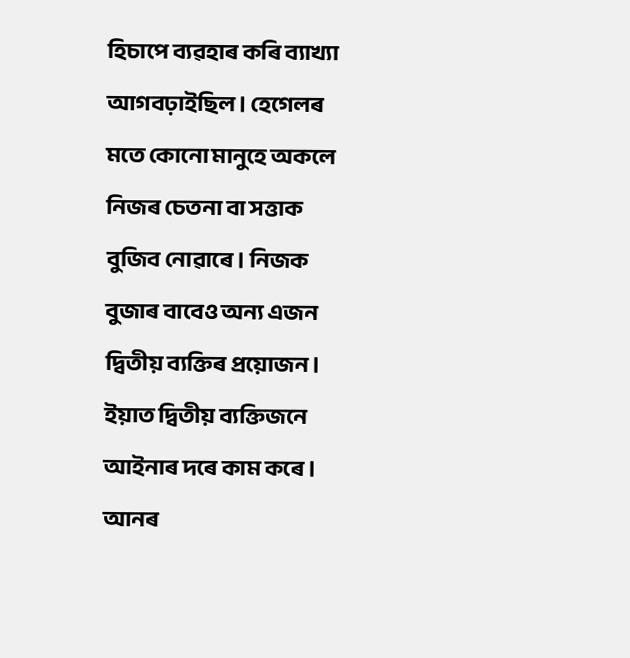হিচাপে ব্যৱহাৰ কৰি ব্যাখ্যা আগবঢ়াইছিল। হেগেলৰ মতে কোনো মানুহে অকলে নিজৰ চেতনা বা সত্তাক বুজিব নোৱাৰে। নিজক বুজাৰ বাবেও অন্য এজন দ্বিতীয় ব্যক্তিৰ প্ৰয়োজন। ইয়াত দ্বিতীয় ব্যক্তিজনে আইনাৰ দৰে কাম কৰে। আনৰ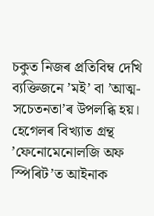চকুত নিজৰ প্ৰতিবিম্ব দেখি ব্যক্তিজনে ’মই’ বা ’আত্ম-সচেতনতা’ৰ উপলব্ধি হয়। হেগেলৰ বিখ্যাত গ্ৰন্থ ’ফেনোমেনোলজি অফ স্পিৰিট’ত আইনাক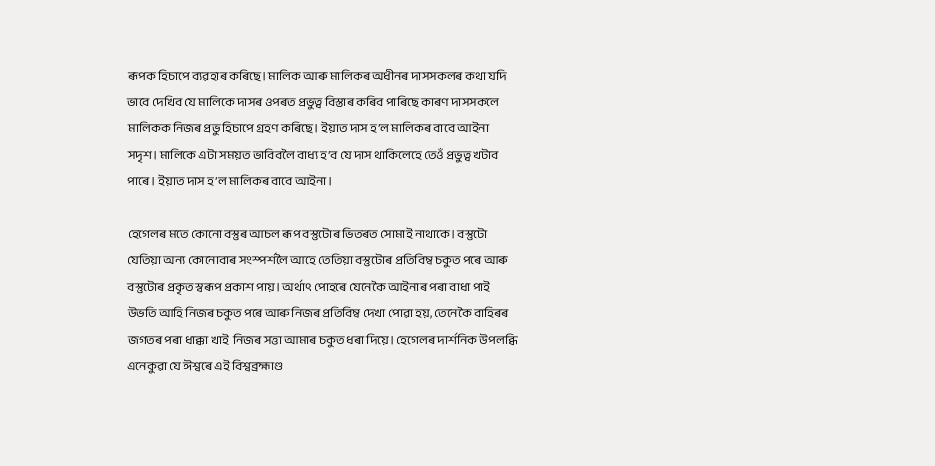ৰূপক হিচাপে ব্যৱহাৰ কৰিছে। মালিক আৰু মালিকৰ অধীনৰ দাসসকলৰ কথা যদি ভাবে দেখিব যে মালিকে দাসৰ ওপৰত প্ৰভুত্ব বিস্তাৰ কৰিব পাৰিছে কাৰণ দাসসকলে মালিকক নিজৰ প্ৰভু হিচাপে গ্ৰহণ কৰিছে। ইয়াত দাস হ’ল মালিকৰ বাবে আইনা সদৃশ। মালিকে এটা সময়ত ভাবিবলৈ বাধ্য হ’ব যে দাস থাকিলেহে তেওঁ প্ৰভুত্ব খটাব পাৰে। ইয়াত দাস হ’ল মালিকৰ বাবে আইনা।

হেগেলৰ মতে কোনো বস্তুৰ আচল ৰূপ বস্তুটোৰ ভিতৰত সোমাই নাথাকে। বস্তুটো যেতিয়া অন্য কোনোবাৰ সংস্পৰ্শলৈ আহে তেতিয়া বস্তুটোৰ প্ৰতিবিম্ব চকুত পৰে আৰু বস্তুটোৰ প্ৰকৃত স্বৰূপ প্ৰকাশ পায়। অৰ্থাৎ পোহৰে যেনেকৈ আইনাৰ পৰা বাধা পাই উভতি আহি নিজৰ চকুত পৰে আৰু নিজৰ প্ৰতিবিম্ব দেখা পোৱা হয়, তেনেকৈ বাহিৰৰ জগতৰ পৰা ধাক্কা খাই  নিজৰ সত্তা আমাৰ চকুত ধৰা দিয়ে। হেগেলৰ দাৰ্শনিক উপলব্ধি এনেকুৱা যে ঈশ্বৰে এই বিশ্বব্ৰহ্মাণ্ড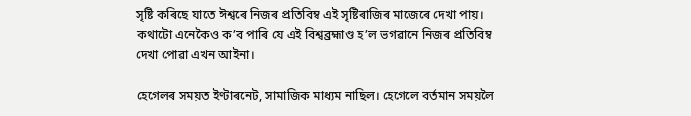সৃষ্টি কৰিছে যাতে ঈশ্বৰে নিজৰ প্ৰতিবিম্ব এই সৃষ্টিৰাজিৰ মাজেৰে দেখা পায়। কথাটো এনেকৈও ক’ব পাৰি যে এই বিশ্বব্ৰহ্মাণ্ড হ’ল ভগৱানে নিজৰ প্ৰতিবিম্ব দেখা পোৱা এখন আইনা।

হেগেলৰ সময়ত ইণ্টাৰনেট, সামাজিক মাধ্যম নাছিল। হেগেলে বৰ্তমান সময়লৈ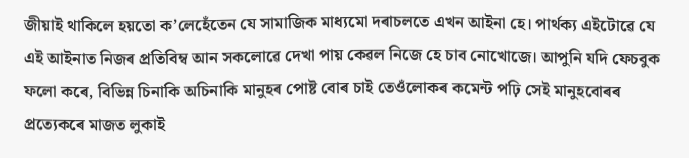জীয়াই থাকিলে হয়তো ক’লেহেঁতেন যে সামাজিক মাধ্যমো দৰাচলতে এখন আইনা হে। পাৰ্থক্য এইটোৱে যে এই আইনাত নিজৰ প্ৰতিবিম্ব আন সকলোৱে দেখা পায় কেৱল নিজে হে চাব নোখোজে। আপুনি যদি ফেচবুক ফলো কৰে, বিভিন্ন চিনাকি অচিনাকি মানুহৰ পোষ্ট বোৰ চাই তেওঁলোকৰ কমেন্ট পঢ়ি সেই মানুহবোৰৰ প্ৰত্যেকৰে মাজত লুকাই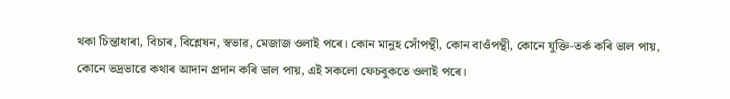থকা চিন্তাধাৰা, বিচাৰ, বিশ্লেষন, স্বভাৱ, মেজাজ ওলাই পৰে। কোন মানুহ সোঁপন্থী, কোন বাওঁপন্থী, কোনে যুক্তি-তৰ্ক কৰি ভাল পায়, কোনে ভদ্ৰভাৱে কথাৰ আদান প্ৰদান কৰি ভাল পায়, এই সকলো ফেচবুকতে ওলাই পৰে।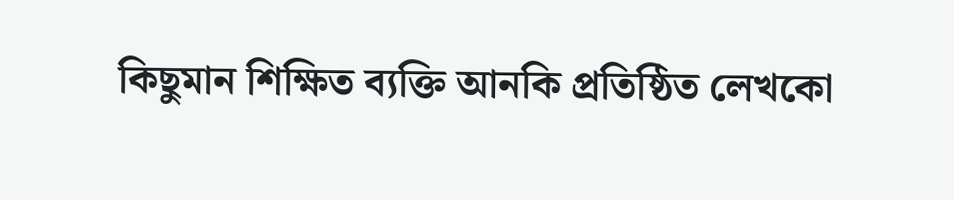কিছুমান শিক্ষিত ব্যক্তি আনকি প্ৰতিষ্ঠিত লেখকো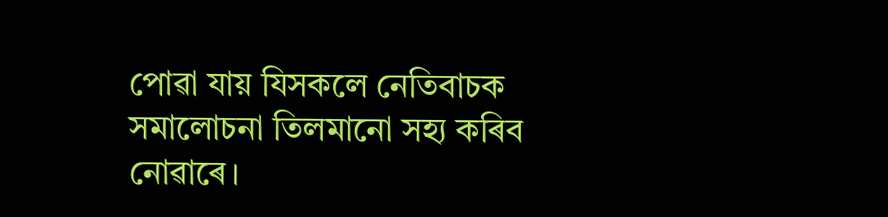পোৱা যায় যিসকলে নেতিবাচক সমালোচনা তিলমানো সহ্য কৰিব নোৱাৰে।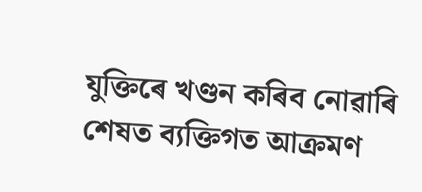যুক্তিৰে খণ্ডন কৰিব নোৱাৰি শেষত ব্যক্তিগত আক্ৰমণ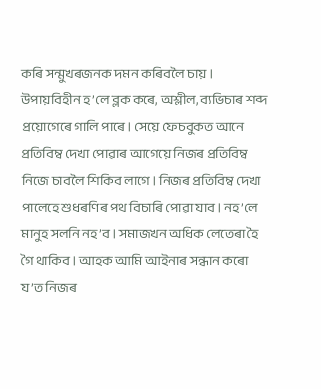কৰি সন্মুখৰজনক দমন কৰিবলৈ চায়। উপায়বিহীন হ’লে ব্লক কৰে, অশ্লীল, ব্যভিচাৰ শব্দ প্ৰয়োগেৰে গালি পাৰে। সেয়ে ফেচবুকত আনে প্ৰতিবিম্ব দেখা পোৱাৰ আগেয়ে নিজৰ প্ৰতিবিম্ব নিজে চাবলৈ শিকিব লাগে। নিজৰ প্ৰতিবিম্ব দেখা পালেহে শুধৰণিৰ পথ বিচাৰি পোৱা যাব। নহ’লে মানুহ সলনি নহ’ব। সমাজখন অধিক লেতেৰা হৈ গৈ থাকিব। আহক আমি আইনাৰ সন্ধান কৰো য’ত নিজৰ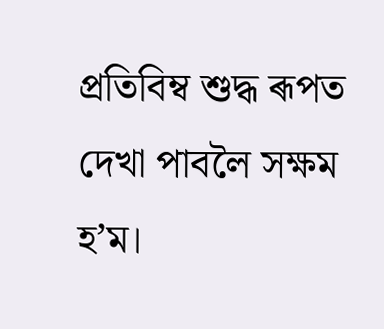প্ৰতিবিম্ব শুদ্ধ ৰূপত দেখা পাবলৈ সক্ষম হ’ম।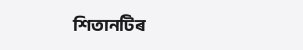শিতানটিৰ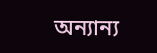অন্যান্য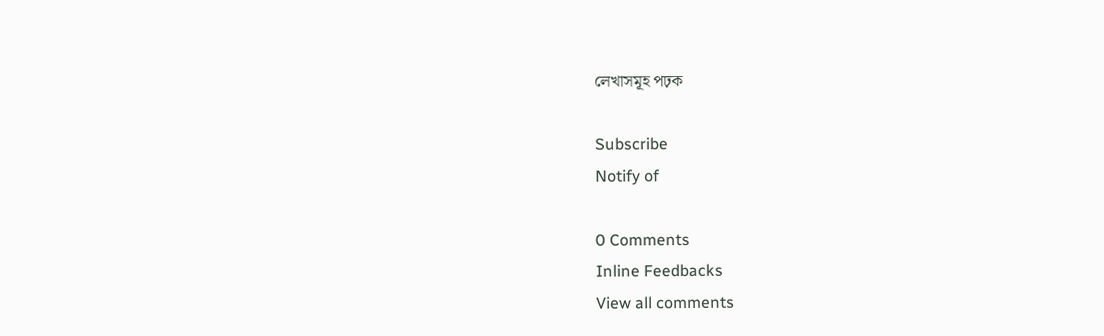লেখাসমূহ পঢ়ক

Subscribe
Notify of

0 Comments
Inline Feedbacks
View all comments